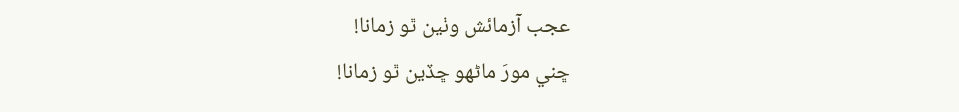عجب آزمائش وٺين ٿو زمانا!
ڇني مورَ ماڻهو ڇڏين ٿو زمانا!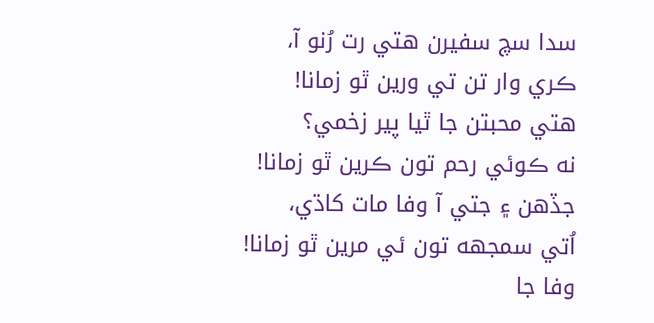سدا سچ سفيرن هتي رت رُنو آ،
ڪري وار تن تي ورين ٿو زمانا!
هتي محبتن جا ٿيا پير زخمي؟
نه ڪوئي رحم تون ڪرين ٿو زمانا!
جڏهن ۽ جتي آ وفا مات کاڌي،
اُتي سمجهه تون ئي مرين ٿو زمانا!
وفا جا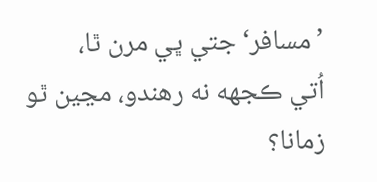’مسافر‘ جتي ڀي مرن ٿا،
اُتي ڪجهه نه رھندو، مڃين ٿو زمانا؟